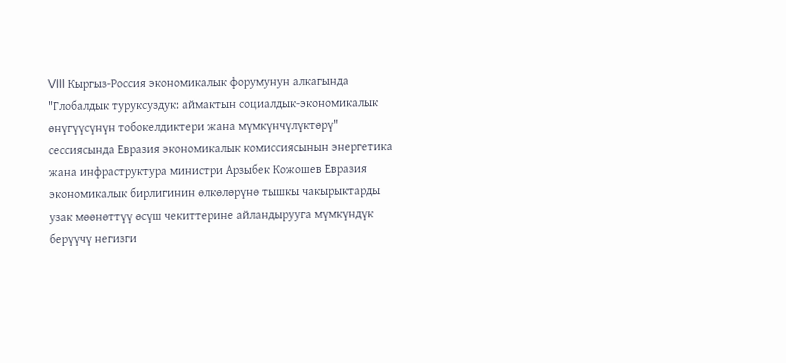VIII Кыргыз-Россия экономикалык форумунун алкагында "Глобалдык туруксуздук: аймактын социалдык-экономикалык өнүгүүсүнүн тобокелдиктери жана мүмкүнчүлүктөрү" сессиясында Евразия экономикалык комиссиясынын энергетика жана инфраструктура министри Арзыбек Кожошев Евразия экономикалык бирлигинин өлкөлөрүнө тышкы чакырыктарды узак мөөнөттүү өсүш чекиттерине айландырууга мүмкүндүк берүүчү негизги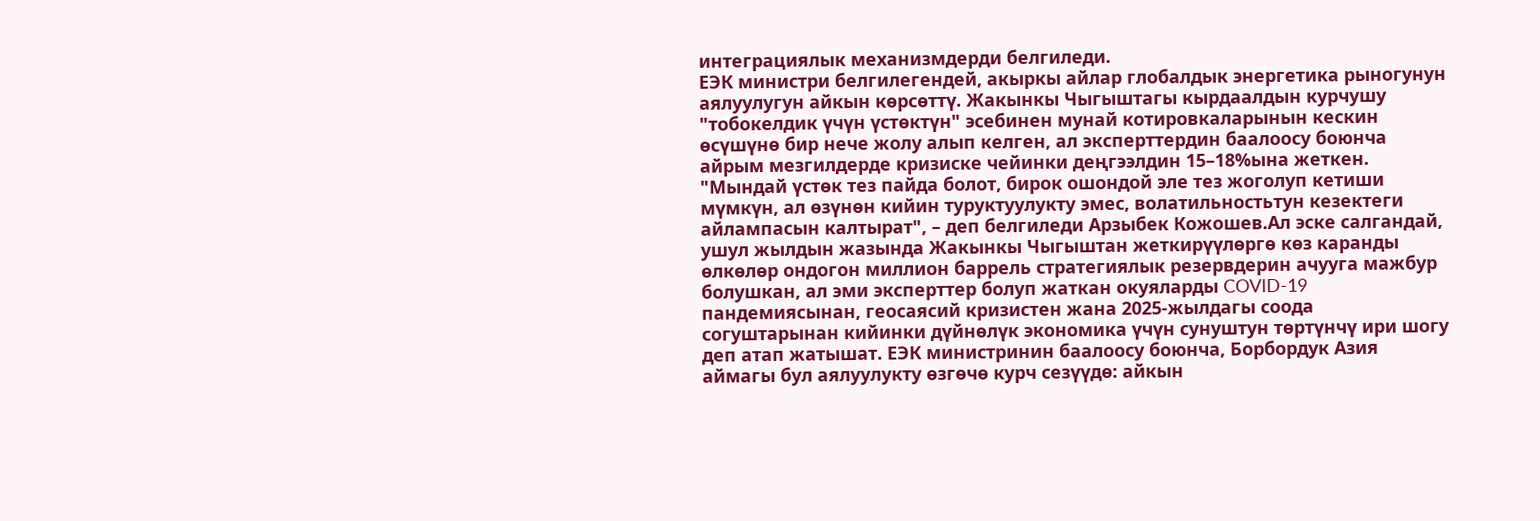интеграциялык механизмдерди белгиледи.
ЕЭК министри белгилегендей, акыркы айлар глобалдык энергетика рыногунун аялуулугун айкын көрсөттү. Жакынкы Чыгыштагы кырдаалдын курчушу "тобокелдик үчүн үстөктүн" эсебинен мунай котировкаларынын кескин өсүшүнө бир нече жолу алып келген, ал эксперттердин баалоосу боюнча айрым мезгилдерде кризиске чейинки деңгээлдин 15–18%ына жеткен.
"Мындай үстөк тез пайда болот, бирок ошондой эле тез жоголуп кетиши мүмкүн, ал өзүнөн кийин туруктуулукту эмес, волатильностьтун кезектеги айлампасын калтырат", – деп белгиледи Арзыбек Кожошев.Ал эске салгандай, ушул жылдын жазында Жакынкы Чыгыштан жеткирүүлөргө көз каранды өлкөлөр ондогон миллион баррель стратегиялык резервдерин ачууга мажбур болушкан, ал эми эксперттер болуп жаткан окуяларды COVID-19 пандемиясынан, геосаясий кризистен жана 2025-жылдагы соода согуштарынан кийинки дүйнөлүк экономика үчүн сунуштун төртүнчү ири шогу деп атап жатышат. ЕЭК министринин баалоосу боюнча, Борбордук Азия аймагы бул аялуулукту өзгөчө курч сезүүдө: айкын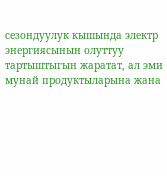сезондуулук кышында электр энергиясынын олуттуу тартыштыгын жаратат, ал эми мунай продуктыларына жана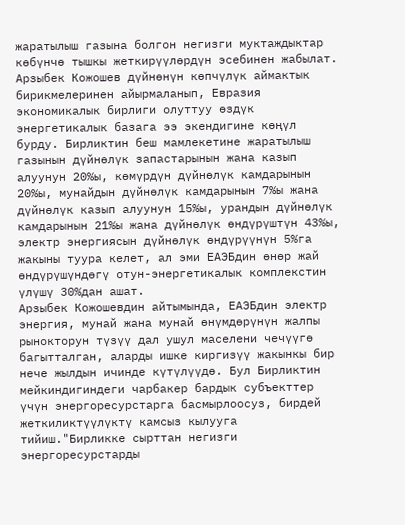жаратылыш газына болгон негизги муктаждыктар көбүнчө тышкы жеткирүүлөрдүн эсебинен жабылат.
Арзыбек Кожошев дүйнөнүн көпчүлүк аймактык бирикмелеринен айырмаланып, Евразия экономикалык бирлиги олуттуу өздүк энергетикалык базага ээ экендигине көңүл бурду. Бирликтин беш мамлекетине жаратылыш газынын дүйнөлүк запастарынын жана казып алуунун 20%ы, көмүрдүн дүйнөлүк камдарынын 20%ы, мунайдын дүйнөлүк камдарынын 7%ы жана дүйнөлүк казып алуунун 15%ы, урандын дүйнөлүк камдарынын 21%ы жана дүйнөлүк өндүрүштүн 43%ы, электр энергиясын дүйнөлүк өндүрүүнүн 5%га жакыны туура келет, ал эми ЕАЭБдин өнөр жай өндүрүшүндөгү отун-энергетикалык комплекстин үлүшү 30%дан ашат.
Арзыбек Кожошевдин айтымында, ЕАЭБдин электр энергия, мунай жана мунай өнүмдөрүнүн жалпы рынокторун түзүү дал ушул маселени чечүүгө багытталган, аларды ишке киргизүү жакынкы бир нече жылдын ичинде күтүлүүдө. Бул Бирликтин мейкиндигиндеги чарбакер бардык субъекттер үчүн энергоресурстарга басмырлоосуз, бирдей жеткиликтүүлүктү камсыз кылууга тийиш."Бирликке сырттан негизги энергоресурстарды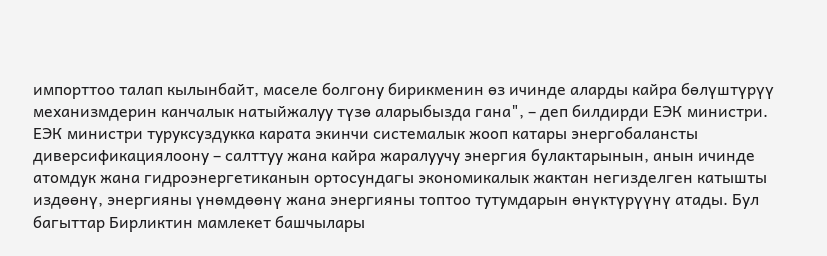импорттоо талап кылынбайт, маселе болгону бирикменин өз ичинде аларды кайра бөлүштүрүү механизмдерин канчалык натыйжалуу түзө аларыбызда гана", – деп билдирди ЕЭК министри.
ЕЭК министри туруксуздукка карата экинчи системалык жооп катары энергобалансты диверсификациялоону – салттуу жана кайра жаралуучу энергия булактарынын, анын ичинде атомдук жана гидроэнергетиканын ортосундагы экономикалык жактан негизделген катышты издөөнү, энергияны үнөмдөөнү жана энергияны топтоо тутумдарын өнүктүрүүнү атады. Бул багыттар Бирликтин мамлекет башчылары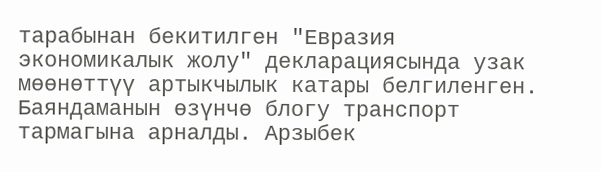тарабынан бекитилген "Евразия экономикалык жолу" декларациясында узак мөөнөттүү артыкчылык катары белгиленген.
Баяндаманын өзүнчө блогу транспорт тармагына арналды. Арзыбек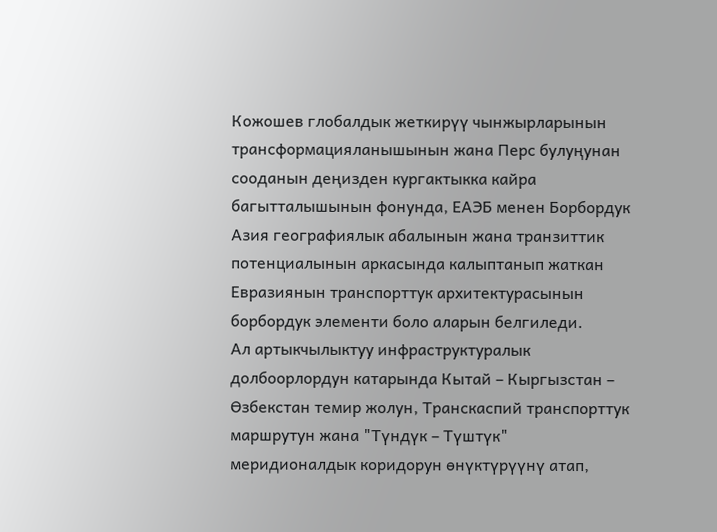Кожошев глобалдык жеткирүү чынжырларынын трансформацияланышынын жана Перс булуңунан сооданын деңизден кургактыкка кайра багытталышынын фонунда, ЕАЭБ менен Борбордук Азия географиялык абалынын жана транзиттик потенциалынын аркасында калыптанып жаткан Евразиянын транспорттук архитектурасынын борбордук элементи боло аларын белгиледи.
Ал артыкчылыктуу инфраструктуралык долбоорлордун катарында Кытай – Кыргызстан – Өзбекстан темир жолун, Транскаспий транспорттук маршрутун жана "Түндүк – Түштүк" меридионалдык коридорун өнүктүрүүнү атап,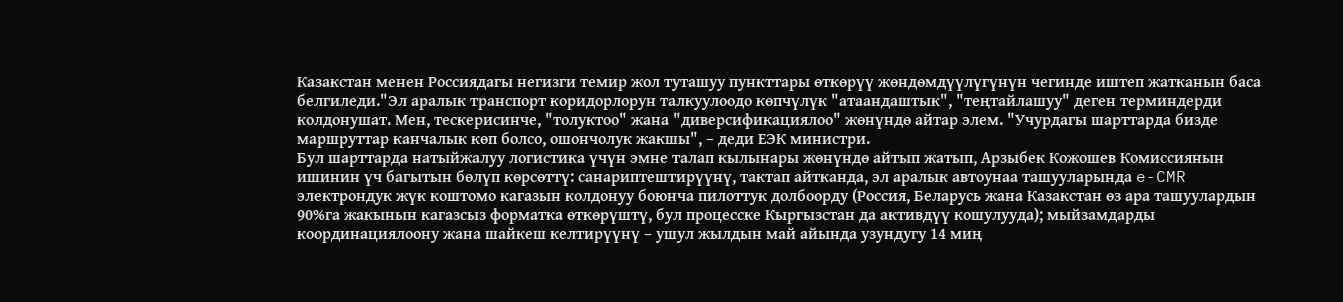Казакстан менен Россиядагы негизги темир жол туташуу пункттары өткөрүү жөндөмдүүлүгүнүн чегинде иштеп жатканын баса белгиледи."Эл аралык транспорт коридорлорун талкуулоодо көпчүлүк "атаандаштык", "теңтайлашуу" деген терминдерди колдонушат. Мен, тескерисинче, "толуктоо" жана "диверсификациялоо" жөнүндө айтар элем. "Учурдагы шарттарда бизде маршруттар канчалык көп болсо, ошончолук жакшы", – деди ЕЭК министри.
Бул шарттарда натыйжалуу логистика үчүн эмне талап кылынары жөнүндө айтып жатып, Арзыбек Кожошев Комиссиянын ишинин үч багытын бөлүп көрсөттү: санариптештирүүнү, тактап айтканда, эл аралык автоунаа ташууларында e-CMR электрондук жүк коштомо кагазын колдонуу боюнча пилоттук долбоорду (Россия, Беларусь жана Казакстан өз ара ташуулардын 90%га жакынын кагазсыз форматка өткөрүштү, бул процесске Кыргызстан да активдүү кошулууда); мыйзамдарды координациялоону жана шайкеш келтирүүнү – ушул жылдын май айында узундугу 14 миң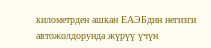километрден ашкан ЕАЭБдин негизги автожолдорунда жүрүү үчүн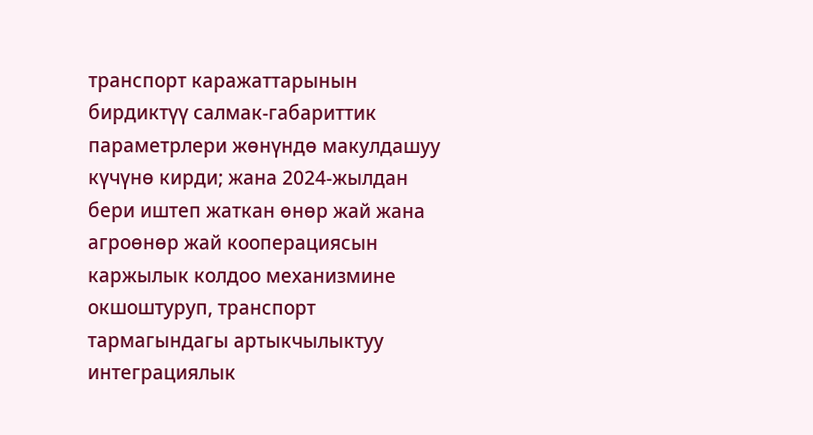транспорт каражаттарынын бирдиктүү салмак-габариттик параметрлери жөнүндө макулдашуу күчүнө кирди; жана 2024-жылдан бери иштеп жаткан өнөр жай жана агроөнөр жай кооперациясын каржылык колдоо механизмине окшоштуруп, транспорт тармагындагы артыкчылыктуу интеграциялык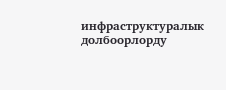инфраструктуралык долбоорлорду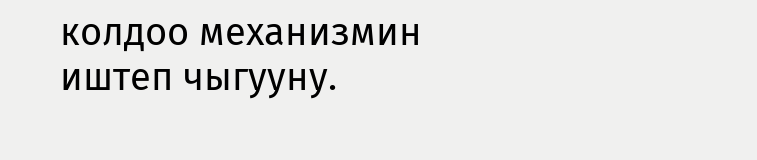колдоо механизмин иштеп чыгууну.